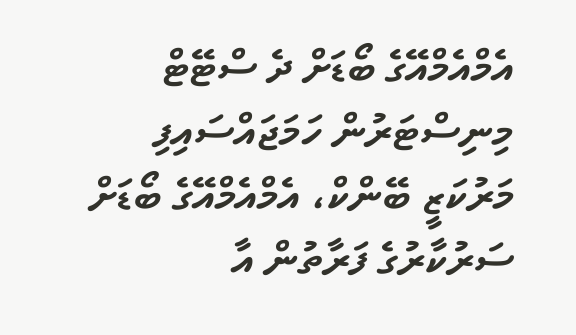އެމްއެމްއޭގެ ބޯޑަށް ދެ ސްޓޭޓް މިނިސްޓަރުން ހަމަޖައްސައިފި
މަރުކަޒީ ބޭންކް، އެމްއެމްއޭގެ ބޯޑަށް ސަރުކާރުގެ ފަރާތުން އާ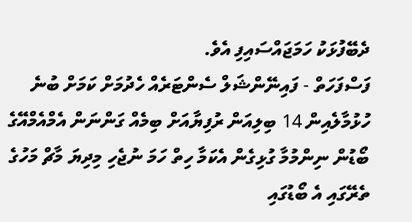ދެބޭފުޅަކު ހަމަޖައްސައިފި އެވެ.
ފަސްފަހަތް - ފައިނޭންޝަލް ސެންޓަރެއް ހެދުމަށް ކަމަށް ބުނެ ހުޅުމާލެއިން 14 ބިލިއަން ރުފިޔާއަށް ބިމެއް ގަންނަން އެމްއެމްއޭގެ ބޯޑުން ނިންމުމާ ގުޅިގެން އެކަމާ ހިތް ހަމަ ނުޖެހި މިދިޔަ މާޗް މަހުގެ ތެރޭގައި އެ ބޯޑުގައި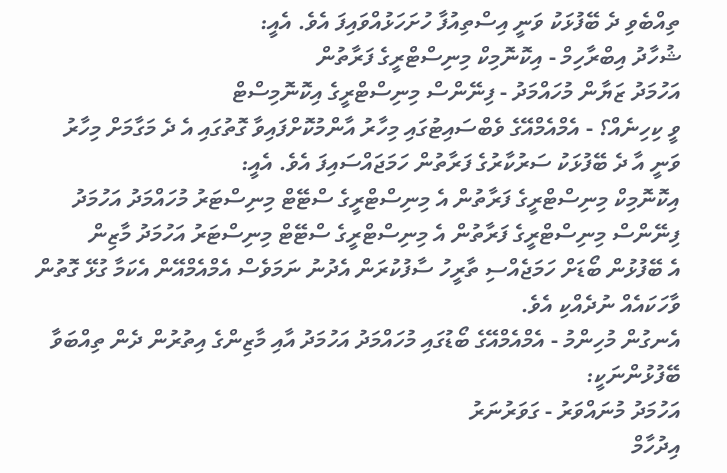ތިއްބެވި ދެ ބޭފުޅަކު ވަނީ އިސްތިއުފާ ހުށަހަޅުއްވައިފަ އެވެ. އެއީ:
ޝުހާދު އިބްރާހިމް - އިކޮނޮމިކް މިނިސްޓްރީގެ ފަރާތުން
އަހުމަދު ޒަޔާން މުހައްމަދު - ފިނޭންސް މިނިސްޓްރީގެ އިކޮނޮމިސްޓް
ވީ ކިހިނެއް؟ - އެމްއެމްއޭގެ ވެބްސައިޓުގައި މިހާރު އާންމުކޮށްފައިވާ ގޮތުގައި އެ ދެ މަގާމަށް މިހާރު ވަނީ އާ ދެ ބޭފުޅަކު ސަރުކާރުގެ ފަރާތުން ހަމަޖައްސައިފަ އެވެ. އެއީ:
އިކޮނޮމިކް މިނިސްޓްރީގެ ފަރާތުން އެ މިނިސްޓްރީގެ ސްޓޭޓް މިނިސްޓަރު މުހައްމަދު އަހުމަދު
ފިނޭންސް މިނިސްޓްރީގެ ފަރާތުން އެ މިނިސްޓްރީގެ ސްޓޭޓް މިނިސްޓަރު އަހުމަދު މާޒިން
އެ ބޭފުޅުން ބޯޑަށް ހަމަޖެއްސި ތާރީހު ސާފުކުރަން އެދުނު ނަމަވެސް އެމްއެމްއޭން އެކަމާ ގުޅޭ ގޮތުން ވާހަކައެއް ނުދެއްކި އެވެ.
އެނގުން މުހިންމު - އެމްއެމްއޭގެ ބޯޑުގައި މުހައްމަދު އަހުމަދު އާއި މާޒިންގެ އިތުރުން ދެން ތިއްބަވާ ބޭފުޅުންނަކީ:
އަހުމަދު މުނައްވަރު - ގަވަރުނަރު
އިދުހާމް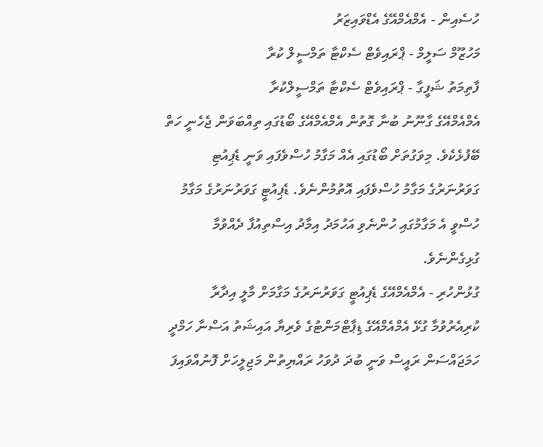ހުސެއިން - އެމްއެމްއޭގެ އެޑްވައިޒަރު
މަހުޒޫމް ސަލީމް - ޕްރައިވެޓް ސެކްޓާ ތަމްސީލް ކުރާ
ފާތިމަތު ޝަފީގާ - ޕްރައިވެޓް ސެކްޓާ ތަމްސީލްކުރާ
އެމްއެމްއޭގެ ގާނޫނު ބުނާ ގޮތުން އެމްއެމްއޭގެ ބޯޑުގައި ތިއްބަވަން ޖެހެނީ ހަތް ބޭފުޅެކެވެ. މިވަގުތަށް ބޯޑުގައި އެއް މަގާމު ހުސްވެފައި ވަނީ ޑެޕިއުޓި ގަވަރުނަރުގެ މަގާމު ހުސްވެފައި އޮތުމުންނެވެ. ޑެޕިއުޓީ ގަވަރުނަރުގެ މަގާމު ހުސްވީ އެ މަގާމުގައި ހުންނެވި އަހުމަދު އިމާދު އިސްތިއުފާ ދެއްވުމާ ގުޅިގެންނެވެ.
ގުޅުންހުރި - އެމްއެމްއޭގެ ޑެޕިއުޓީ ގަވަރުނަރުގެ މަގާމަށް މާލީ އިދާރާ ކުރިއެރުވުމާ ގުޅޭ އެމްއެމްއޭގެ ޑިޕާޓްމަންޓުގެ ވެރިޔާ އައިޝަތު އަސްނާ ހަމްދީ ހަމަޖައްސަން ރައީސް ވަނީ ބުދަ ދުވަހު ރައްޔިތުން މަޖިލީހަށް ފޮނުއްވައިފަ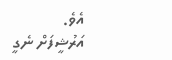އެވެ.
އަރުޝީފަށް ނެގީ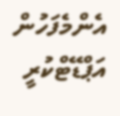އެންމެފަހުން އަޕްޑޭޓްކުރީ